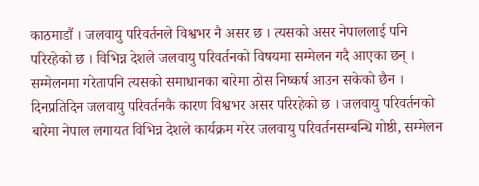काठमाडौं । जलवायु परिवर्तनले विश्वभर नै असर छ । त्यसको असर नेपाललाई पनि परिरहेको छ । विभिन्न देशले जलवायु परिवर्तनको विषयमा सम्मेलन गदै आएका छन् । सम्मेलनमा गरेतापनि त्यसको समाधानका बारेमा ठोस निष्कर्ष आउन सकेको छैन । दिनप्रतिदिन जलवायु परिवर्तनकै कारण विश्वभर असर परिरहेको छ । जलवायु परिवर्तनको बारेमा नेपाल लगायत विभिन्न देशले कार्यक्रम गरेर जलवायु परिवर्तनसम्बन्धि गोष्ठी, सम्मेलन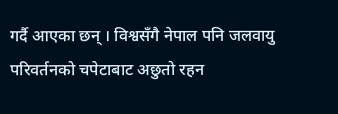गर्दै आएका छन् । विश्वसँगै नेपाल पनि जलवायु परिवर्तनको चपेटाबाट अछुतो रहन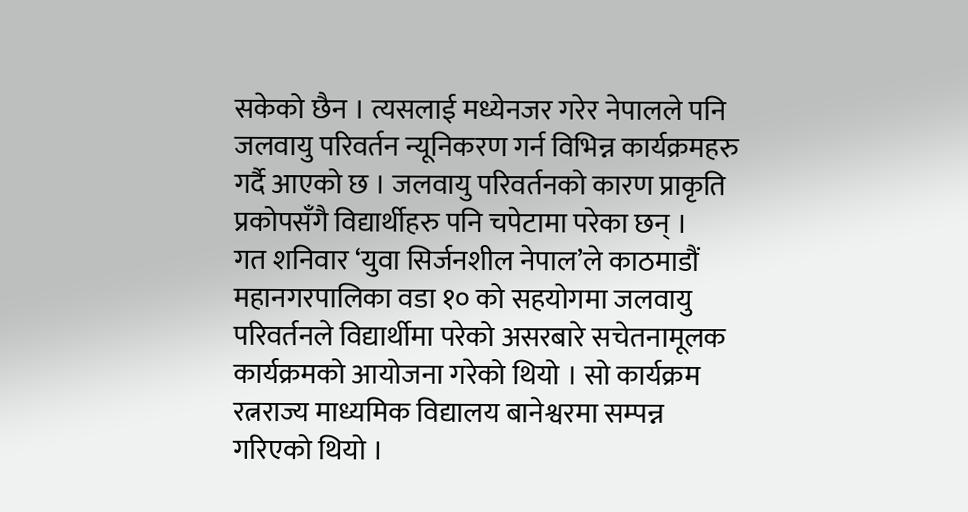सकेको छैन । त्यसलाई मध्येनजर गरेर नेपालले पनि जलवायु परिवर्तन न्यूनिकरण गर्न विभिन्न कार्यक्रमहरु गर्दै आएको छ । जलवायु परिवर्तनको कारण प्राकृति प्रकोपसँगै विद्यार्थीहरु पनि चपेटामा परेका छन् ।
गत शनिवार ‘युवा सिर्जनशील नेपाल’ले काठमाडौं महानगरपालिका वडा १० को सहयोगमा जलवायु परिवर्तनले विद्यार्थीमा परेको असरबारे सचेतनामूलक कार्यक्रमको आयोजना गरेको थियो । सो कार्यक्रम रत्नराज्य माध्यमिक विद्यालय बानेश्वरमा सम्पन्न गरिएको थियो ।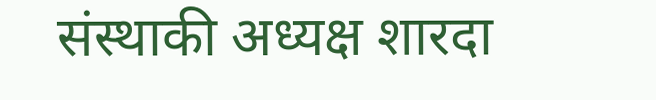संस्थाकी अध्यक्ष शारदा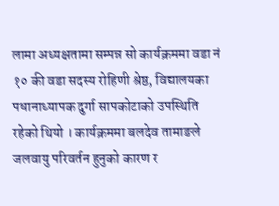लामा अध्यक्षतामा सम्पन्न सो कार्यक्रममा वडा नं १० की वडा सदस्य रोहिणी श्रेष्ठ, विद्यालयका पधानाध्यापक दुर्गा सापकोटाको उपस्थिति रहेको थियो । कार्यक्रममा बलदेव तामाङले जलवायु परिवर्तन हुनुको कारण र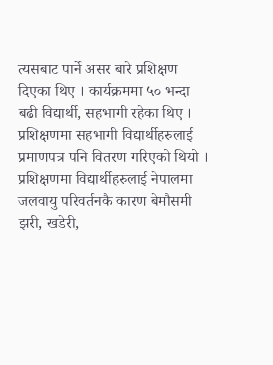त्यसबाट पार्ने असर बारे प्रशिक्षण दिएका थिए । कार्यक्रममा ५० भन्दा बढी विद्यार्थी, सहभागी रहेका थिए । प्रशिक्षणमा सहभागी विद्यार्थीहरुलाई प्रमाणपत्र पनि वितरण गरिएको थियो ।
प्रशिक्षणमा विद्यार्थीहरुलाई नेपालमा जलवायु परिवर्तनकै कारण बेमौसमी झरी, खडेरी,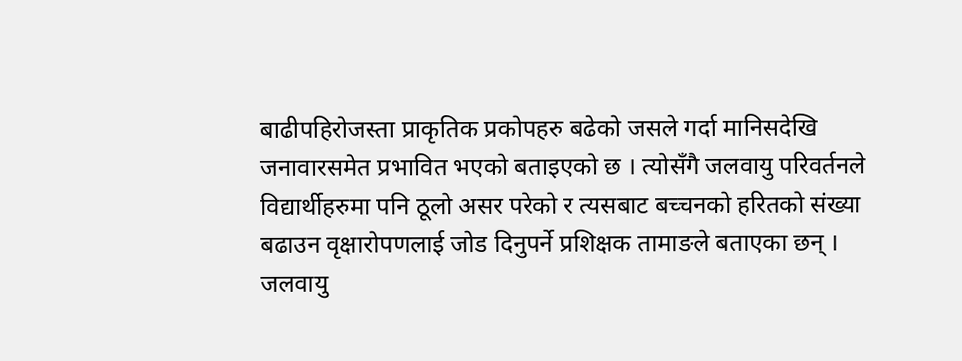बाढीपहिरोजस्ता प्राकृतिक प्रकोपहरु बढेको जसले गर्दा मानिसदेखि जनावारसमेत प्रभावित भएको बताइएको छ । त्योसँगै जलवायु परिवर्तनले विद्यार्थीहरुमा पनि ठूलो असर परेको र त्यसबाट बच्चनको हरितको संख्या बढाउन वृक्षारोपणलाई जोड दिनुपर्ने प्रशिक्षक तामाङले बताएका छन् ।
जलवायु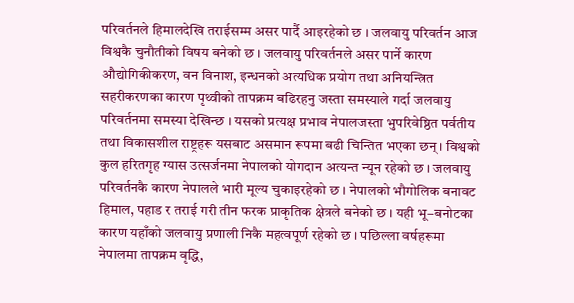परिवर्तनले हिमालदेखि तराईसम्म असर पार्दै आइरहेको छ । जलवायु परिवर्तन आज विश्वकै चुनौतीको विषय बनेको छ । जलवायु परिवर्तनले असर पार्ने कारण औद्योगिकीकरण, वन विनाश, इन्धनको अत्यधिक प्रयोग तथा अनियन्त्रित सहरीकरणका कारण पृथ्वीको तापक्रम बढिरहनु जस्ता समस्याले गर्दा जलवायु परिवर्तनमा समस्या देखिन्छ । यसको प्रत्यक्ष प्रभाव नेपालजस्ता भुपरिवेष्ठित पर्वतीय तथा विकासशील राष्ट्रहरू यसबाट असमान रूपमा बढी चिन्तित भएका छन् । विश्वको कुल हरितगृह ग्यास उत्सर्जनमा नेपालको योगदान अत्यन्त न्यून रहेको छ । जलवायु परिवर्तनकै कारण नेपालले भारी मूल्य चुकाइरहेको छ । नेपालको भौगोलिक बनावट हिमाल, पहाड र तराई गरी तीन फरक प्राकृतिक क्षेत्रले बनेको छ । यही भू–बनोटका कारण यहाँको जलवायु प्रणाली निकै महत्वपूर्ण रहेको छ । पछिल्ला वर्षहरूमा नेपालमा तापक्रम वृद्धि,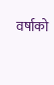वर्षाको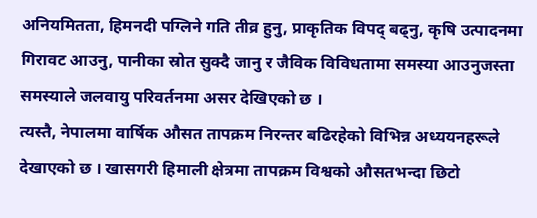अनियमितता, हिमनदी पग्लिने गति तीव्र हुनु, प्राकृतिक विपद् बढ्नु, कृषि उत्पादनमा गिरावट आउनु, पानीका स्रोत सुक्दै जानु र जैविक विविधतामा समस्या आउनुजस्ता समस्याले जलवायु परिवर्तनमा असर देखिएको छ ।
त्यस्तै, नेपालमा वार्षिक औसत तापक्रम निरन्तर बढिरहेको विभिन्न अध्ययनहरूले देखाएको छ । खासगरी हिमाली क्षेत्रमा तापक्रम विश्वको औसतभन्दा छिटो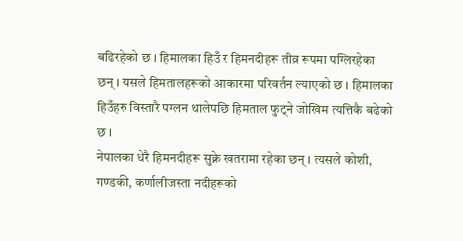बढिरहेको छ । हिमालका हिउँ र हिमनदीहरू तीव्र रूपमा पग्लिरहेका छन् । यसले हिमतालहरूको आकारमा परिवर्तन ल्याएको छ । हिमालका हिउँहरु विस्तारै पग्लन थालेपछि हिमताल फुट्ने जोखिम त्यत्तिकै बढेको छ ।
नेपालका धेरै हिमनदीहरू सुक्ने खतरामा रहेका छन् । त्यसले कोशी, गण्डकी, कर्णालीजस्ता नदीहरूको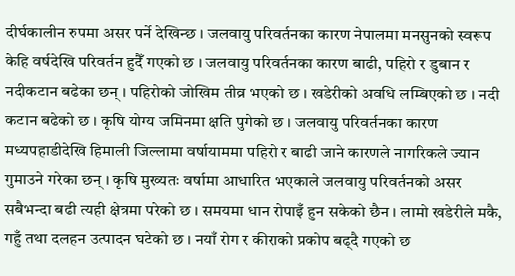दीर्घकालीन रुपमा असर पर्ने देखिन्छ । जलवायु परिवर्तनका कारण नेपालमा मनसुनको स्वरूप केहि वर्षदेखि परिवर्तन हुदैँ गएको छ । जलवायु परिवर्तनका कारण बाढी, पहिरो र डुबान र नदीकटान बढेका छन् । पहिरोको जोखिम तीव्र भएको छ । खडेरीको अवधि लम्बिएको छ । नदी कटान बढेको छ । कृषि योग्य जमिनमा क्षति पुगेको छ । जलवायु परिवर्तनका कारण मध्यपहाडीदेखि हिमाली जिल्लामा वर्षायाममा पहिरो र बाढी जाने कारणले नागरिकले ज्यान गुमाउने गरेका छन् । कृषि मुख्यतः वर्षामा आधारित भएकाले जलवायु परिवर्तनको असर सबैभन्दा बढी त्यही क्षेत्रमा परेको छ । समयमा धान रोपाइँ हुन सकेको छैन । लामो खडेरीले मकै, गहुँ तथा दलहन उत्पादन घटेको छ । नयाँ रोग र कीराको प्रकोप बढ्दै गएको छ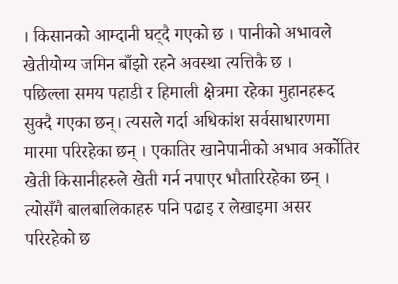। किसानको आम्दानी घट्दै गएको छ । पानीको अभावले खेतीयोग्य जमिन बाँझो रहने अवस्था त्यत्तिकै छ ।
पछिल्ला समय पहाडी र हिमाली क्षेत्रमा रहेका मुहानहरूद सुक्दै गएका छन्। त्यसले गर्दा अधिकांश सर्वसाधारणमा मारमा परिरहेका छन् । एकातिर खानेपानीको अभाव अर्कोतिर खेती किसानीहरुले खेती गर्न नपाएर भौतारिरहेका छन् । त्योसँगै बालबालिकाहरु पनि पढाइ र लेखाइमा असर परिरहेको छ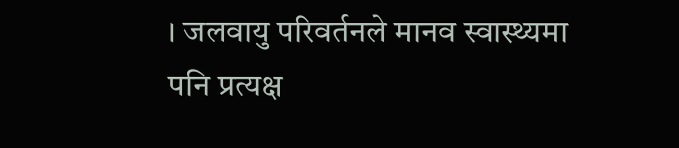। जलवायु परिवर्तनले मानव स्वास्थ्यमा पनि प्रत्यक्ष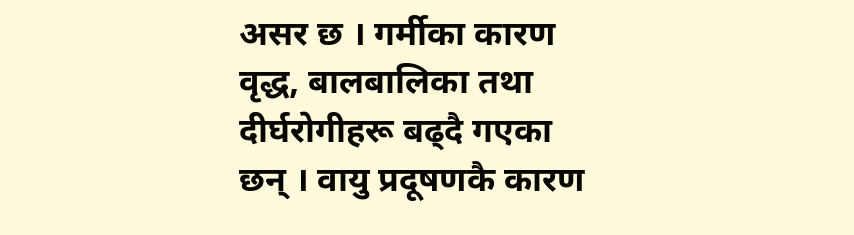असर छ । गर्मीका कारण वृद्ध, बालबालिका तथा दीर्घरोगीहरू बढ्दै गएका छन् । वायु प्रदूषणकै कारण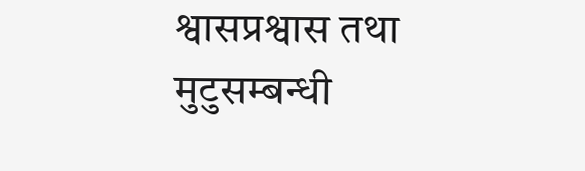श्वासप्रश्वास तथा मुटुसम्बन्धी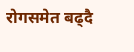रोगसमेत बढ्दै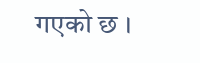गएको छ ।